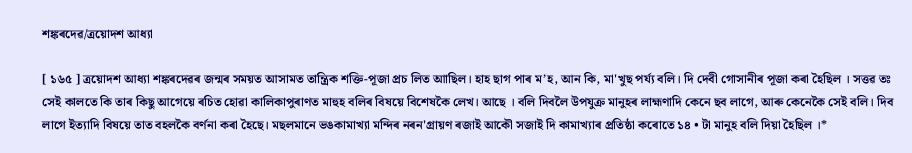শঙ্কৰদেৱ/ত্ৰয়োদশ আধ্যা

[ ১৬৫ ] ত্ৰয়োদশ আধ্যা শঙ্কৰদেৱৰ জন্মৰ সময়ত আসামত তান্ত্রিক শক্তি-পূজা প্রচ লিত আাছিল। হাহ ছাগ পাৰ ম’হ, আন কি, মা'খুছ পৰ্য্য বলি। দি দেবী গোসানীৰ পূজা কৰা হৈছিল । সত্তৱ তঃ সেই কালতে কি তাৰ কিছু আগেয়ে ৰচিত হোৱা কালিকাপুৰাণত মাহুহ বলিৰ বিষয়ে বিশেষকৈ লেখ। আছে । বলি দিবলৈ উপযুক্ৰ মানুহৰ লাহ্মণাদি কেনে ছব লাগে, আৰু কেনেকৈ সেই বলি। দিব লাগে ইত্যাদি বিষয়ে তাত বহলকৈ বৰ্ণনা কৰা হৈছে। মছলমানে ভঙকামাখ্যা মন্দিৰ নৰন'গ্ৰায়ণ ৰজাই আকৌ সজাই দি কামাখ্যাৰ প্ৰতিষ্ঠা কৰোতে ১৪ • টা মানুহ বলি দিয়া হৈছিল ।*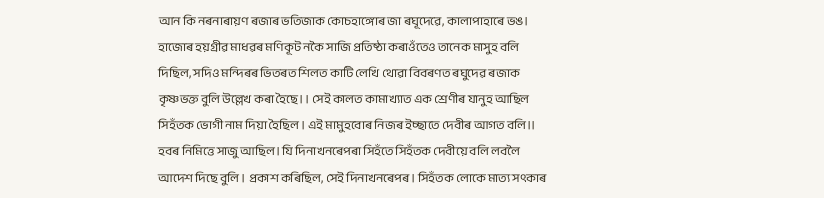আন কি নৰনাৰায়ণ ৰজাৰ ভতিজাক কোচহাঙ্গোৰ জা ৰঘূদেৱে, কালাপাহাৰে ভঙ। হাজোৰ হয়গ্ৰীৱ মাধৱৰ মণিকূট নকৈ সাজি প্রতিষ্ঠা কৰাওঁতেও তানেক মাসুহ বলি দিছিল, সদিও মন্দিৰৰ ভিতৰত শিলত কাটি লেখি থোৱা বিবৰণত ৰঘুদেৱ ৰজাক কৃষ্ণভক্ত বুলি উল্লেখ কৰা হৈছে। । সেই কালত কামাখ্যাত এক শ্ৰেণীৰ যানুহ আছিল সিহঁতক ভোগী নাম দিয়া হৈছিল । এই মামুহবোৰ নিজৰ ইচ্ছাতে দেবীৰ আগত বলি।। হবৰ নিমিত্তে সাজু আছিল। যি দিনাখনৰেপৰা সিহঁতে সিহঁতক দেবীয়ে বলি লবলৈ আদেশ দিছে বুলি । প্ৰকাশ কৰিছিল, সেই দিনাখনৰেপৰ। সিহঁতক লোকে মাত্য সৎকাৰ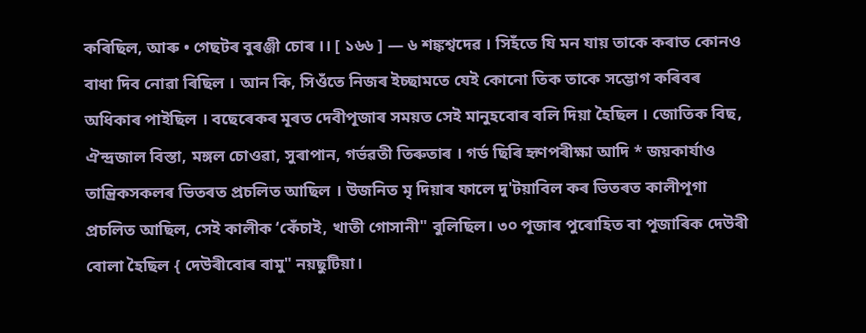কৰিছিল, আৰু • গেছটৰ বুৰঞ্জী চোৰ ।। [ ১৬৬ ] — ৬ শঙ্কশ্বদেৱ । সিহঁতে যি মন যায় তাকে কৰাত কোনও বাধা দিব নোৱা ৰিছিল । আন কি, সিওঁতে নিজৰ ইচ্ছামতে যেই কোনো তিক তাকে সম্ভোগ কৰিবৰ অধিকাৰ পাইছিল । বছেৰেকৰ মূৰত দেবীপূজাৰ সময়ত সেই মানুহবোৰ বলি দিয়া হৈছিল । জোতিক বিছ, ঐন্দ্ৰজাল বিস্তা, মঙ্গল চোওৱা, সুৰাপান, গৰ্ভৱতী তিৰুতাৰ । গর্ড ছিৰি হৃণপৰীক্ষা আদি * জয়কার্যাও তান্ত্ৰিকসকলৰ ভিতৰত প্ৰচলিত আছিল । উজনিত মৃ দিয়াৰ ফালে দু'টয়াবিল কৰ ভিতৰত কালীপূগা প্ৰচলিত আছিল, সেই কালীক ‘কেঁচাই, খাতী গোসানী" বুলিছিল। ৩০ পূজাৰ পুৰোহিত বা পূজাৰিক দেউৰী বোলা হৈছিল { দেউৰীবোৰ বামু" নয়ছুটিয়া।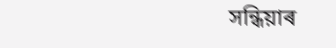সন্ধিয়াৰ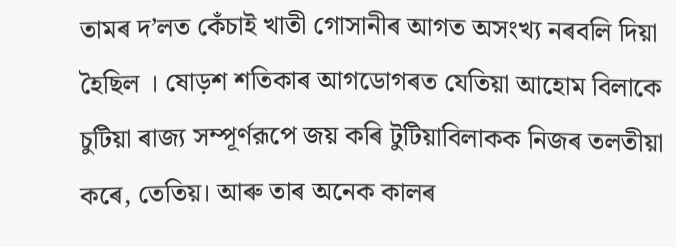তামৰ দ’লত কেঁচাই খাতী গোসানীৰ আগত অসংখ্য নৰবলি দিয়া হৈছিল । ষোড়শ শতিকাৰ আগডোগৰত যেতিয়া আহোম বিলাকে চুটিয়া ৰাজ্য সম্পূর্ণরূপে জয় কৰি টুটিয়াবিলাকক নিজৰ তলতীয়া কৰে, তেতিয়। আৰু তাৰ অনেক কালৰ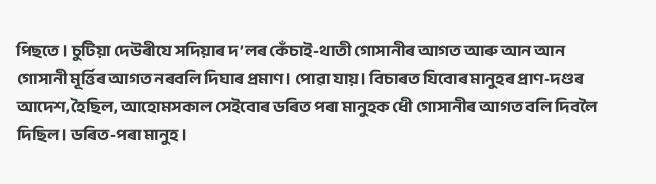পিছতে । চুটিয়া দেউৰীযে সদিয়াৰ দ’লৰ কেঁচাই-থাতী গোসানীৰ আগত আৰু আন আন গোসানী মূৰ্ত্তিৰ আগত নৰবলি দিঘাৰ প্ৰমাণ। পোৱা যায়। বিচাৰত যিবোৰ মানুহৰ প্ৰাণ-দণ্ডৰ আদেশ, হৈছিল, আহোমসকাল সেইবোৰ ডৰিত পৰা মানুহক ধেী গোসানীৰ আগত বলি দিবলৈ দিছিল। ডৰিত-পৰা মানুহ ।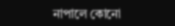নাপালে কোনো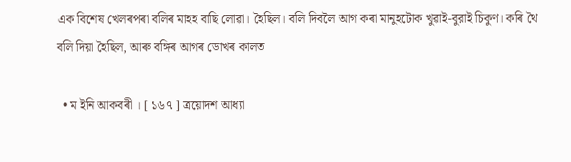এক বিশেষ খেলৰপৰা বলিৰ মাহহ বাছি লোৱা। হৈছিল। বলি দিবলৈ আগ কৰা মানুহটোক খুৱাই-বুরাই চিকুণ। কৰি থৈ বলি দিয়া হৈছিল, আৰু বঙ্গিৰ আগৰ ডোখৰ কালত

  • ম ইনি আকবৰী । [ ১৬৭ ] ত্ৰয়োদশ আধ্যা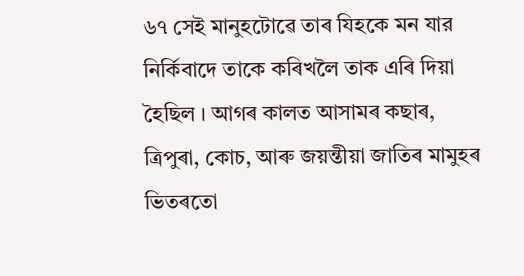৬৭ সেই মানুহটোৱে তাৰ যিহকে মন যার নিৰ্কিবাদে তাকে কৰিখলৈ তাক এৰি দিয়া হৈছিল । আগৰ কালত আসামৰ কছাৰ, ত্ৰিপুৰা, কোচ, আৰু জয়ন্তীয়া জাতিৰ মামুহৰ ভিতৰতো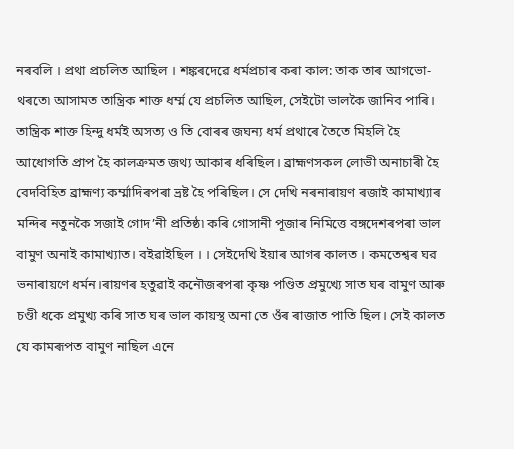নৰবলি । প্ৰথা প্ৰচলিত আছিল । শঙ্কৰদেৱে ধৰ্মপ্ৰচাৰ কৰা কাল: তাক তাৰ আগভো- থৰতে৷ আসামত তান্ত্রিক শাক্ত ধৰ্ম্ম যে প্ৰচলিত আছিল, সেইটো ভালকৈ জানিব পাৰি। তান্ত্রিক শাক্ত হিন্দু ধৰ্মই অসত্য ও তি বোৰৰ জঘন্য ধৰ্ম প্ৰথাৰে তৈতে মিহলি হৈ আধোগতি প্রাপ হৈ কালক্ৰমত জথ্য আকাৰ ধৰিছিল। ব্ৰাহ্মণসকল লোভী অনাচাৰী হৈ বেদবিহিত ব্রাহ্মণ্য কৰ্ম্মাদিৰপৰা ভ্ৰষ্ট হৈ পৰিছিল। সে দেখি নৰনাৰায়ণ ৰজাই কামাখ্যাৰ মন্দিৰ নতুনকৈ সজাই গোদ’নী প্রতিষ্ঠ৷ কৰি গোসানী পূজাৰ নিমিত্তে বঙ্গদেশৰপৰা ভাল বামুণ অনাই কামাখ্যাত। বইৱাইছিল । । সেইদেখি ইয়াৰ আগৰ কালত । কমতেশ্বৰ ঘর ভনাৰায়ণে ধৰ্মন।ৰায়ণৰ হতুৱাই কনৌজৰপৰা কৃষ্ণ পণ্ডিত প্ৰমুখ্যে সাত ঘৰ বামুণ আৰু চণ্ডী ধকে প্ৰমুখ্য কৰি সাত ঘৰ ভাল কায়স্থ অনা তে ওঁৰ ৰাজাত পাতি ছিল। সেই কালত যে কামৰূপত বামুণ নাছিল এনে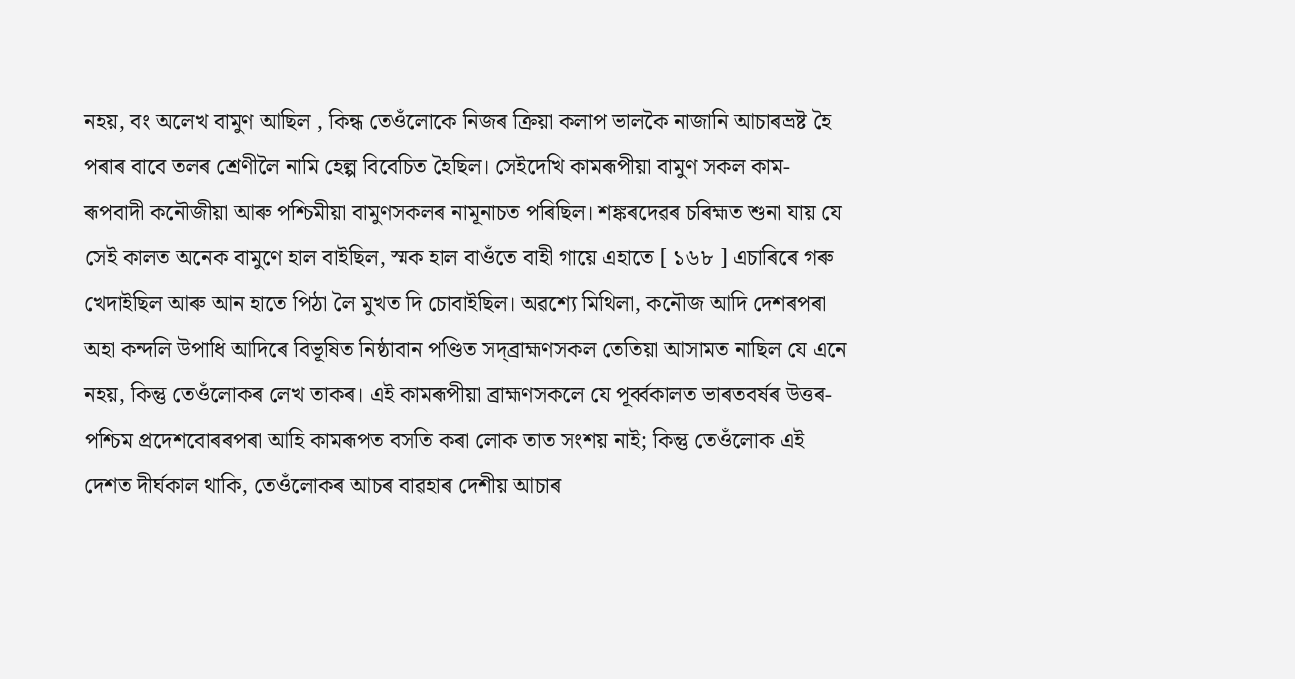নহয়, বং অলেখ বামুণ আছিল , কিন্ধ তেওঁলোকে নিজৰ ক্ৰিয়া কলাপ ভালকৈ নাজানি আচাৰভ্ৰষ্ট হৈ পৰাৰ বাবে তলৰ শ্ৰেণীলৈ নামি হেল্প বিবেচিত হৈছিল। সেইদেখি কামৰূপীয়া বামুণ সকল কাম- ৰূপবাদী কনৌজীয়া আৰু পশ্চিমীয়া বামুণসকলৰ নামূনাচত পৰিছিল। শঙ্কৰদেৱৰ চৰিহ্মত শুনা যায় যে সেই কালত অনেক বামুণে হাল বাইছিল, স্মক হাল বাওঁতে বাহী গায়ে এহাতে [ ১৬৮ ] এচাৰিৰে গৰু খেদাইছিল আৰু আন হাতে পিঠা লৈ মুখত দি চোবাইছিল। অৱশ্যে মিথিলা, কনৌজ আদি দেশৰপৰা অহা কন্দলি উপাধি আদিৰে বিভূষিত নিষ্ঠাবান পণ্ডিত সদ্‌ব্ৰাহ্মণসকল তেতিয়া আসামত নাছিল যে এনে নহয়, কিন্তু তেওঁলোকৰ লেখ তাকৰ। এই কামৰূপীয়া ব্ৰাহ্মণসকলে যে পূৰ্ব্বকালত ভাৰতবৰ্ষৰ উত্তৰ-পশ্চিম প্ৰদেশবোৰৰপৰা আহি কামৰূপত বসতি কৰা লোক তাত সংশয় নাই; কিন্তু তেওঁলোক এই দেশত দীৰ্ঘকাল থাকি, তেওঁলোকৰ আচৰ বাৱহাৰ দেশীয় আচাৰ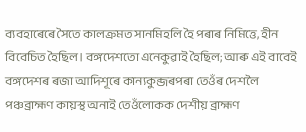ব্যবহাৰেৰে সৈতে কালক্ৰমত সানমিহলি হৈ পৰাৰ নিমিত্তে, হীন বিবেচিত হৈছিল। বঙ্গদেশতো এনেকুৱাই হৈছিল; আৰু এই বাবেই বঙ্গদেশৰ ৰজা আদিশূৰে কান্যকুব্জৰপৰা তেওঁৰ দেশলৈ পঞ্চব্ৰাহ্মণ কায়স্থ অনাই তেওঁলোকক দেশীয় ব্ৰাহ্মণ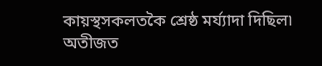কায়স্থসকলতকৈ শ্ৰেষ্ঠ মৰ্য্যাদা দিছিল৷ অতীজত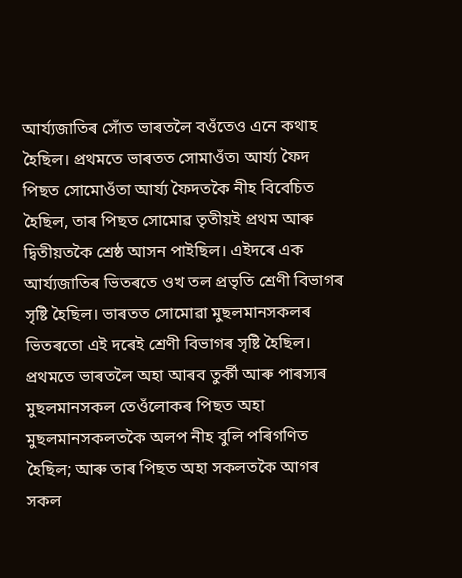আৰ্য্যজাতিৰ সোঁত ভাৰতলৈ বওঁতেও এনে কথাহ হৈছিল। প্ৰথমতে ভাৰতত সোমাওঁত৷ আৰ্য্য ফৈদ পিছত সোমোওঁতা আৰ্য্য ফৈদতকৈ নীহ বিবেচিত হৈছিল, তাৰ পিছত সোমোৱ তৃতীয়ই প্ৰথম আৰু দ্বিতীয়তকৈ শ্ৰেষ্ঠ আসন পাইছিল। এইদৰে এক আৰ্য্যজাতিৰ ভিতৰতে ওখ তল প্ৰভৃতি শ্ৰেণী বিভাগৰ সৃষ্টি হৈছিল। ভাৰতত সোমোৱা মুছলমানসকলৰ ভিতৰতো এই দৰেই শ্ৰেণী বিভাগৰ সৃষ্টি হৈছিল। প্ৰথমতে ভাৰতলৈ অহা আৰব তুৰ্কী আৰু পাৰস্যৰ মুছলমানসকল তেওঁলোকৰ পিছত অহা মুছলমানসকলতকৈ অলপ নীহ বুলি পৰিগণিত হৈছিল; আৰু তাৰ পিছত অহা সকলতকৈ আগৰ সকল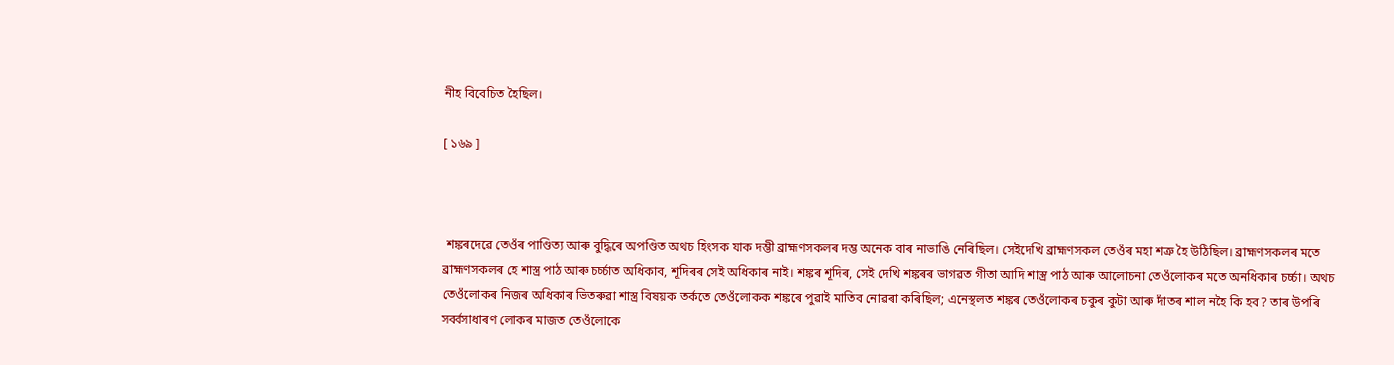নীহ বিবেচিত হৈছিল।

[ ১৬৯ ]



 শঙ্কৰদেৱে তেওঁৰ পাণ্ডিত্য আৰু বুদ্ধিৰে অপণ্ডিত অথচ হিংসক যাক দম্ভী ব্ৰাহ্মণসকলৰ দম্ভ অনেক বাৰ নাভাঙি নেৰিছিল। সেইদেখি ব্ৰাহ্মণসকল তেওঁৰ মহা শত্ৰু হৈ উঠিছিল। ব্ৰাহ্মণসকলৰ মতে ব্ৰাহ্মণসকলৰ হে শাস্ত্ৰ পাঠ আৰু চৰ্চ্চাত অধিকাব, শূদিৰৰ সেই অধিকাৰ নাই। শঙ্কৰ শূদিৰ, সেই দেখি শঙ্কৰৰ ভাগৱত গীতা আদি শাস্ত্ৰ পাঠ আৰু আলোচনা তেওঁলোকৰ মতে অনধিকাৰ চৰ্চ্চা। অথচ তেওঁলোকৰ নিজৰ অধিকাৰ ভিতৰুৱা শাস্ত্ৰ বিষয়ক তৰ্কতে তেওঁলোকক শঙ্কৰে পুৱাই মাতিব নোৱৰা কৰিছিল; এনেস্থলত শঙ্কৰ তেওঁলোকৰ চকুৰ কুটা আৰু দাঁতৰ শাল নহৈ কি হব? তাৰ উপৰি সৰ্ব্বসাধাৰণ লোকৰ মাজত তেওঁলোকে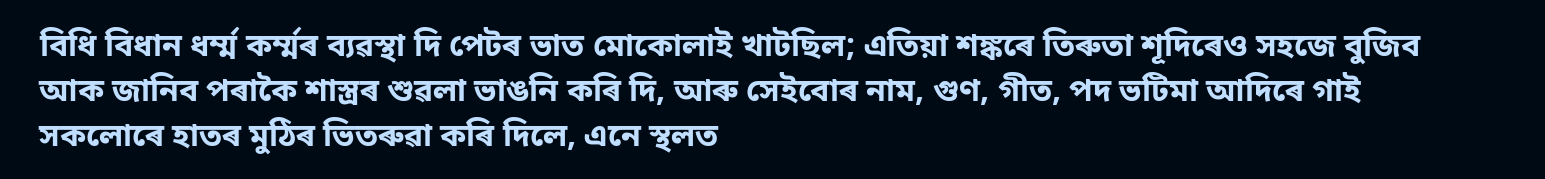বিধি বিধান ধৰ্ম্ম কৰ্ম্মৰ ব্যৱস্থা দি পেটৰ ভাত মোকোলাই খাটছিল; এতিয়া শঙ্কৰে তিৰুতা শূদিৰেও সহজে বুজিব আক জানিব পৰাকৈ শাস্ত্ৰৰ শুৱলা ভাঙনি কৰি দি, আৰু সেইবোৰ নাম, গুণ, গীত, পদ ভটিমা আদিৰে গাই সকলোৰে হাতৰ মুঠিৰ ভিতৰুৱা কৰি দিলে, এনে স্থলত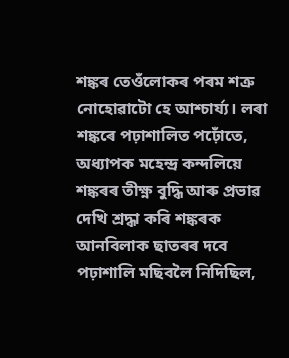শঙ্কৰ তেওঁলোকৰ পৰম শত্ৰু নোহোৱাটো হে আশ্চাৰ্য্য। লৰা শঙ্কৰে পঢ়াশালিত পঢ়োঁতে, অধ্যাপক মহেন্দ্ৰ কন্দলিয়ে শঙ্কৰৰ তীক্ষ্ণ বুদ্ধি আৰু প্ৰভাৱ দেখি শ্ৰদ্ধা কৰি শঙ্কৰক আনবিলাক ছাতৰৰ দবে পঢ়াশালি মছিবলৈ নিদিছিল,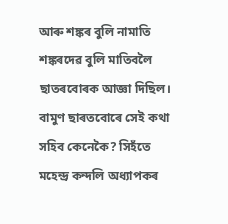আৰু শঙ্কৰ বুলি নামাতি শঙ্কৰদেৱ বুলি মাতিবলৈ ছাতৰবোৰক আজ্ঞা দিছিল। বামুণ ছাৰতবোৰে সেই কথা সহিব কেনেকৈ? সিহঁতে মহেন্দ্ৰ কন্দলি অধ্যাপকৰ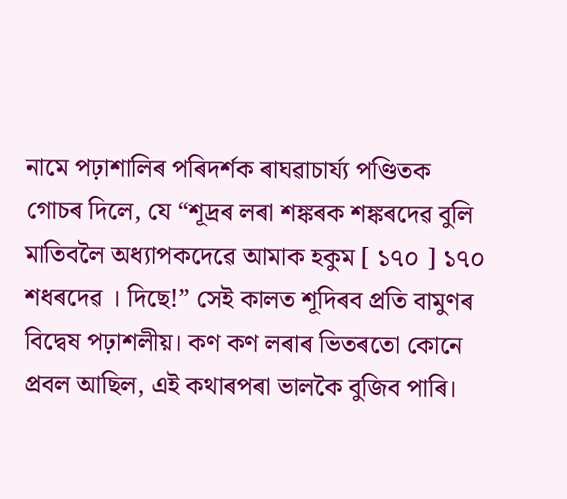নামে পঢ়াশালিৰ পৰিদৰ্শক ৰাঘৱাচাৰ্য্য পণ্ডিতক গোচৰ দিলে, যে “শূদ্ৰৰ লৰা শঙ্কৰক শঙ্কৰদেৱ বুলি মাতিবলৈ অধ্যাপকদেৱে আমাক হকুম [ ১৭০ ] ১৭০ শধৰদেৱ । দিছে!” সেই কালত শূদিৰব প্ৰতি বামুণৰ বিদ্বেষ পঢ়াশলীয়। কণ কণ লৰাৰ ভিতৰতো কোনে প্রবল আছিল, এই কথাৰপৰা ভালকৈ বুজিব পাৰি।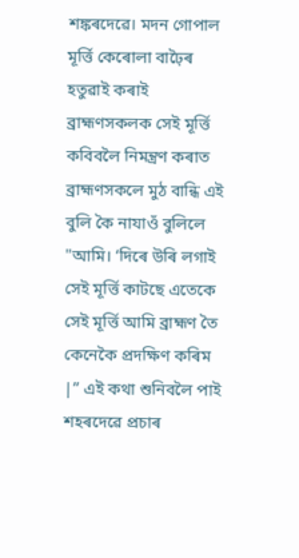শঙ্কৰদেৱে। মদন গোপাল মূৰ্ত্তি কেৰোলা বাঢ়ৈৰ হতুৱাই কৰাই ব্ৰাহ্মণসকলক সেই মূৰ্ত্তি কবিবলৈ নিমন্ত্ৰণ কৰাত ব্ৰাহ্মণসকলে মুঠ বান্ধি এই বুলি কৈ নাযাওঁ বুলিলে "আমি। ‘দিৰে উৰি লগাই সেই মূৰ্ত্তি কাটছে এতেকে সেই মূৰ্ত্তি আমি ব্রাহ্মণ তৈ কেনেকৈ প্ৰদক্ষিণ কৰিম |” এই কথা শুনিবলৈ পাই শহৰদেৱে প্ৰচাৰ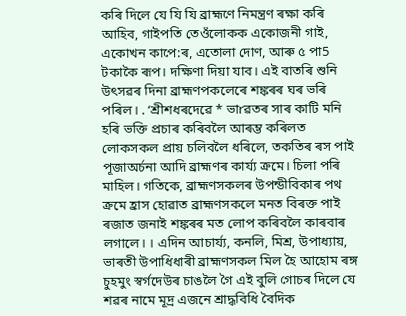কৰি দিলে যে যি যি ব্ৰাহ্মণে নিমন্ত্ৰণ ৰক্ষা কৰি আহিব, গাইপতি তেওঁলোকক একোজনী গাই, একোখন কাপে:ৰ, এতোলা দোণ, আৰু ৫ পা5 টকাকৈ ৰূপ। দক্ষিণা দিয়া যাব। এই বাতৰি শুনি উৎসৱৰ দিনা ব্রাহ্মণপকলেৰে শঙ্কৰৰ ঘৰ ভৰি পৰিল। . ‘শ্রীশধৰদেৱে * ভাrৱতৰ সাৰ কাটি মনি হৰি ভক্তি প্ৰচাৰ কৰিবলৈ আৰম্ভ কৰিলত লোকসকল প্রায় চলিবলৈ ধৰিলে, তকতিৰ ৰস পাই পূজাঅৰ্চনা আদি ব্রাহ্মণৰ কাৰ্য্য ক্রমে। চিলা পৰি মাহিল। গতিকে, ব্রাহ্মণসকলৰ উপন্ডীবিকাৰ পথ ক্রমে হ্রাস হোৱাত ব্ৰাহ্মণসকলে মনত বিৰক্ত পাই ৰজাত জনাই শঙ্কৰৰ মত লোপ কৰিবলৈ কাৰবাৰ লগালে। । এদিন আচাৰ্য্য, কনলি, মিশ্র, উপাধ্যায়, ভাৰতী উপাধিধাৰী ব্ৰাহ্মণসকল মিল হৈ আহোম ৰঙ্গ চুহমুং স্বৰ্গদেউৰ চাঙলৈ গৈ এই বুলি গোচৰ দিলে যে শৱৰ নামে মূদ্র এজনে শ্ৰাদ্ধবিধি বৈদিক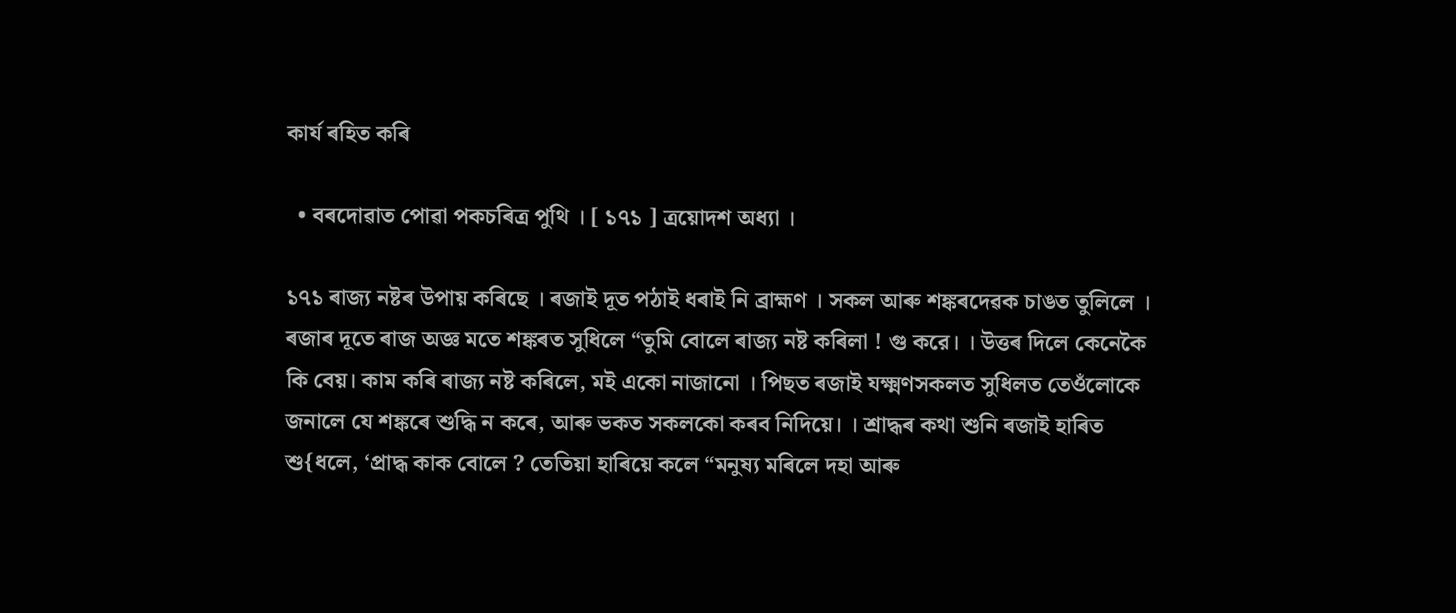কাৰ্য ৰহিত কৰি

  • বৰদোৱাত পোৱা পকচৰিত্ৰ পুথি । [ ১৭১ ] ত্রয়োদশ অধ্যা ।

১৭১ ৰাজ্য নষ্টৰ উপায় কৰিছে । ৰজাই দূত পঠাই ধৰাই নি ব্রাহ্মণ । সকল আৰু শঙ্কৰদেৱক চাঙত তুলিলে । ৰজাৰ দূতে ৰাজ অজ্ঞ মতে শঙ্কৰত সুধিলে “তুমি বোলে ৰাজ্য নষ্ট কৰিলা ! গু করে। । উত্তৰ দিলে কেনেকৈ কি বেয়। কাম কৰি ৰাজ্য নষ্ট কৰিলে, মই একো নাজানো । পিছত ৰজাই যক্ষ্মণসকলত সুধিলত তেওঁলোকে জনালে যে শঙ্কৰে শুদ্ধি ন কৰে, আৰু ভকত সকলকো কৰব নিদিয়ে। । শ্ৰাদ্ধৰ কথা শুনি ৰজাই হাৰিত শু{ধলে, ‘প্রাদ্ধ কাক বোলে ? তেতিয়া হাৰিয়ে কলে “মনুষ্য মৰিলে দহা আৰু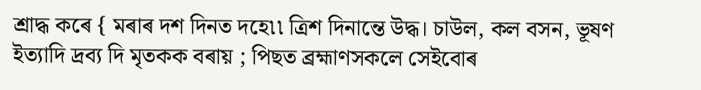শ্ৰাদ্ধ কৰে { মৰাৰ দশ দিনত দহে৷৷ ত্রিশ দিনান্তে উদ্ধ। চাউল, কল বসন, ভূষণ ইত্যাদি দ্ৰব্য দি মৃতকক বৰায় ; পিছত ব্ৰহ্মাণসকলে সেইবোৰ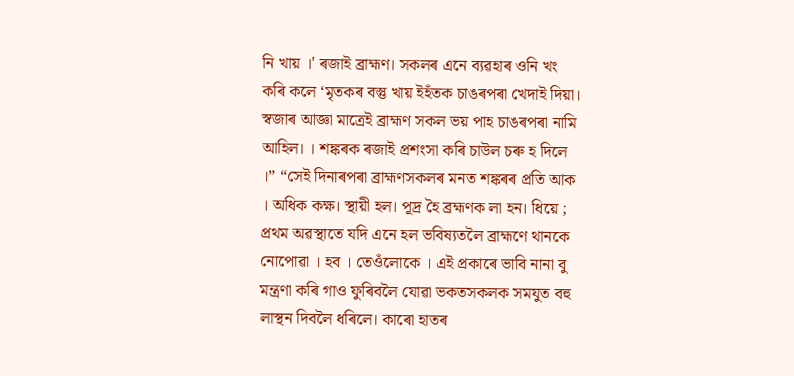নি খায় ।' ৰজাই ব্ৰাহ্মণ। সকলৰ এনে ব্যৱহাৰ ওনি খং কৰি কলে ‘মৃতকৰ বস্তু খায় ইহঁতক চাঙৰপৰা খেদাই দিয়া। স্বজাৰ আজ্ঞা মাত্ৰেই ব্ৰাহ্মণ সকল ভয় পাহ চাঙৰপৰা নামি আহিল। । শঙ্কৰক ৰজাই প্রশংসা কৰি চাউল চৰু হ দিলে ।” “সেই দিনাৰপৰা ব্ৰাহ্মণসকলৰ মনত শঙ্কৰৰ প্ৰতি আক । অধিক কক্ষ। স্থায়ী হল। পূদ্র হৈ ব্ৰহ্মণক লা হন। ধিয়ে ; প্ৰথম অৱস্থাতে যদি এনে হল ভবিষ্যতলৈ ব্ৰাহ্মণে থানকে নোপোৱা । হব । তেওঁলোকে । এই প্রকাৰে ভাবি নানা বু মন্ত্ৰণা কৰি গাও ফুৰিবলৈ যোৱা ভকতসকলক সমযুত বহু লাস্থন দিবলৈ ধৰিলে। কাৰো হাতৰ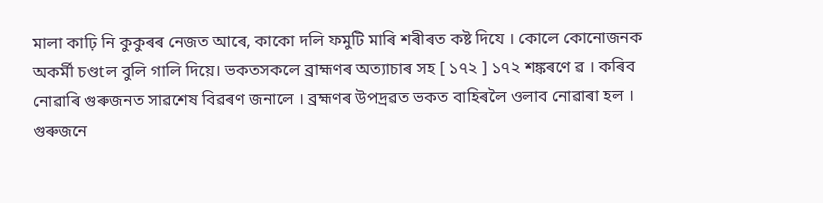মালা কাঢ়ি নি কুকুৰৰ নেজত আৰে, কাকো দলি ফমুটি মাৰি শৰীৰত কষ্ট দিযে । কোলে কোনোজনক অকৰ্মী চণ্ডtল বুলি গালি দিয়ে। ভকতসকলে ব্রাহ্মণৰ অত্যাচাৰ সহ [ ১৭২ ] ১৭২ শঙ্কৰণে ৱ । কৰিব নোৱাৰি গুৰুজনত সাৱশেষ বিৱৰণ জনালে । ব্রহ্মণৰ উপদ্ৰৱত ভকত বাহিৰলৈ ওলাব নোৱাৰা হল । গুৰুজনে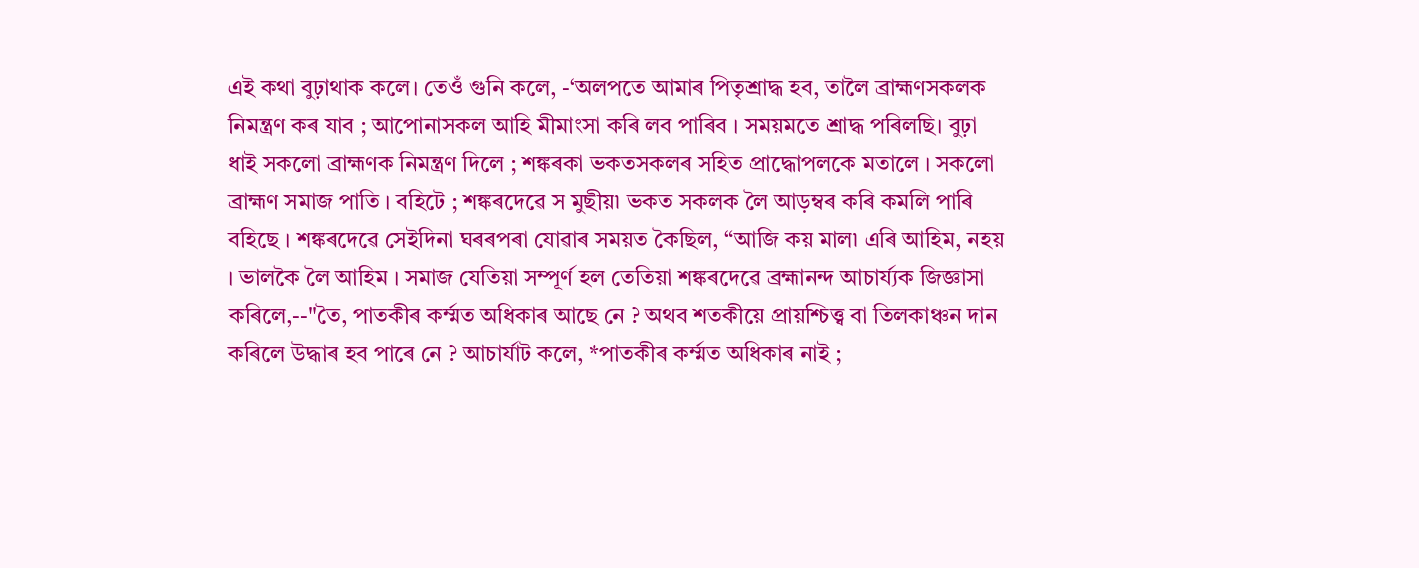এই কথা বুঢ়াথাক কলে। তেওঁ গুনি কলে, -‘অলপতে আমাৰ পিতৃশ্ৰাদ্ধ হব, তালৈ ব্ৰাহ্মণসকলক নিমন্ত্ৰণ কৰ যাব ; আপোনাসকল আহি মীমাংসা কৰি লব পাৰিব । সময়মতে শ্ৰাদ্ধ পৰিলছি। বুঢ়া ধাই সকলো ব্ৰাহ্মণক নিমন্ত্ৰণ দিলে ; শঙ্কৰকা ভকতসকলৰ সহিত প্রাদ্ধোপলকে মতালে । সকলো ব্রাহ্মণ সমাজ পাতি । বহিটে ; শঙ্কৰদেৱে স মুছীয়৷ ভকত সকলক লৈ আড়ম্বৰ কৰি কমলি পাৰি বহিছে । শঙ্কৰদেৱে সেইদিনা ঘৰৰপৰা যোৱাৰ সময়ত কৈছিল, “আজি কয় মাল৷ এৰি আহিম, নহয় । ভালকৈ লৈ আহিম । সমাজ যেতিয়া সম্পূর্ণ হল তেতিয়া শঙ্কৰদেৱে ব্ৰহ্মানন্দ আচার্য্যক জিজ্ঞাসা কৰিলে,--"তৈ, পাতকীৰ কৰ্ম্মত অধিকাৰ আছে নে ? অথব শতকীয়ে প্ৰায়শ্চিত্ত্ব বা তিলকাঞ্চন দান কৰিলে উদ্ধাৰ হব পাৰে নে ? আচার্যাট কলে, *পাতকীৰ কৰ্ম্মত অধিকাৰ নাই ;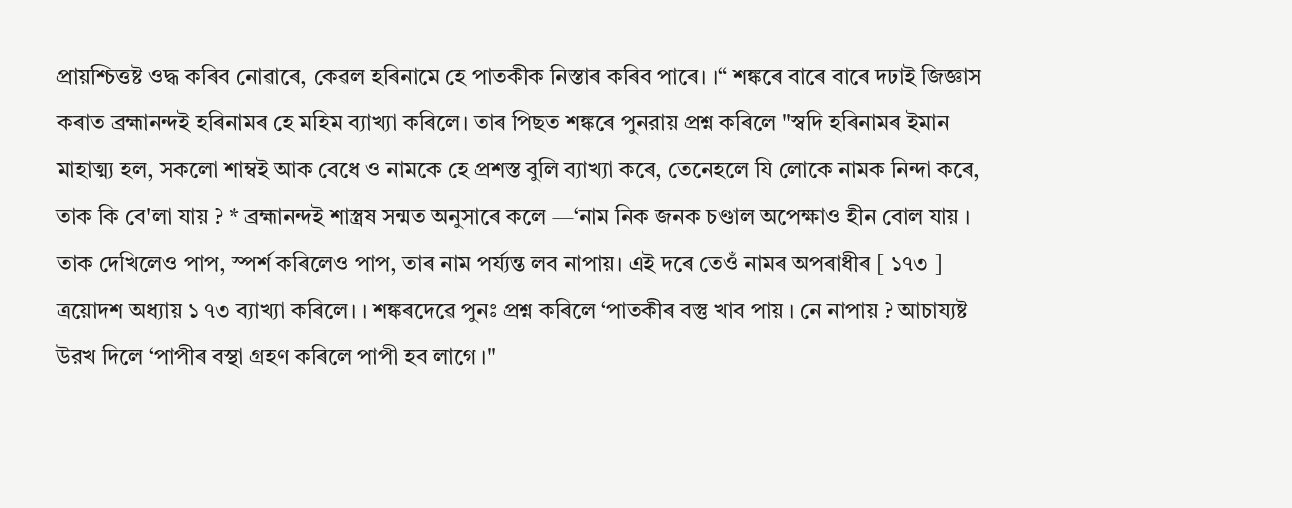প্ৰায়শ্চিত্তষ্ট ওদ্ধ কৰিব নোৱাৰে, কেৱল হৰিনামে হে পাতকীক নিস্তাৰ কৰিব পাৰে। ।“ শঙ্কৰে বাৰে বাৰে দঢাই জিজ্ঞাস কৰাত ব্রহ্মানন্দই হৰিনামৰ হে মহিম ব্যাখ্যা কৰিলে। তাৰ পিছত শঙ্কৰে পুনরায় প্রশ্ন কৰিলে "স্বদি হৰিনামৰ ইমান মাহাত্ম্য হল, সকলো শাম্বই আক বেধে ও নামকে হে প্ৰশস্ত বুলি ব্যাখ্যা কৰে, তেনেহলে যি লোকে নামক নিন্দা কৰে, তাক কি বে'লা যায় ? * ব্রহ্মানন্দই শাস্ত্ৰষ সন্মত অনুসাৰে কলে —‘নাম নিক জনক চণ্ডাল অপেক্ষাও হীন বোল যায় । তাক দেখিলেও পাপ, স্পৰ্শ কৰিলেও পাপ, তাৰ নাম পৰ্য্যন্ত লব নাপায়। এই দৰে তেওঁ নামৰ অপৰাধীৰ [ ১৭৩ ] ত্রয়োদশ অধ্যায় ১ ৭৩ ব্যাখ্যা কৰিলে। । শঙ্কৰদেৱে পুনঃ প্ৰশ্ন কৰিলে ‘পাতকীৰ বস্তু খাব পায় । নে নাপায় ? আচায্যষ্ট উরখ দিলে ‘পাপীৰ বস্থা গ্রহণ কৰিলে পাপী হব লাগে ।"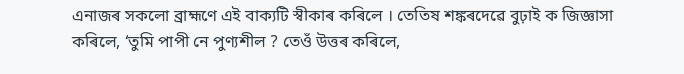এনাজৰ সকলো ব্ৰাহ্মণে এই বাক্যটি স্বীকাৰ কৰিলে । তেতিষ শঙ্কৰদেৱে বুঢ়াই ক জিজ্ঞাসা কৰিলে, ‘তুমি পাপী নে পুণ্যশীল ? তেওঁ উত্তৰ কৰিলে,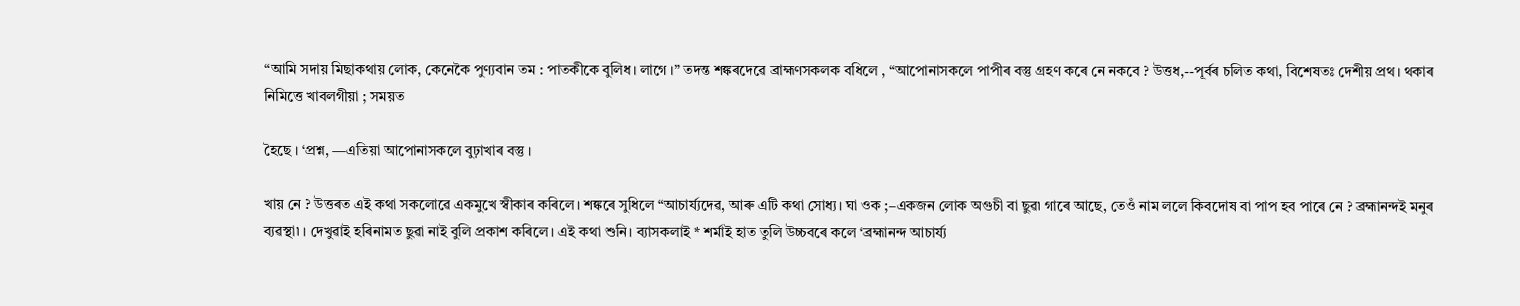“আমি সদায় মিছাকথায় লোক, কেনেকৈ পুণ্যবান তম : পাতকীকে বুলিধ। লাগে ।” তদন্ত শঙ্কৰদেৱে ব্ৰাহ্মণসকলক বধিলে , “আপোনাসকলে পাপীৰ বস্তু গ্রহণ কৰে নে নকবে ? উত্তধ,--পূৰ্বৰ চলিত কথা, বিশেষতঃ দেশীয় প্রথ। থকাৰ নিমিত্তে খাবলগীয়া ; সময়ত

হৈছে । ‘প্রশ্ন, —এতিয়া আপোনাসকলে বুঢ়াখাৰ বস্তু ।

খায় নে ? উত্তৰত এই কথা সকলোৱে একমুখে স্বীকাৰ কৰিলে। শঙ্কৰে সুধিলে “আচাৰ্য্যদেৱ, আৰু এটি কথা সোধ্য। ঘা ওক ;–একজন লোক অগুচী বা ছুৱ৷ গাৰে আছে, তেওঁ নাম ললে কিবদোষ বা পাপ হব পাৰে নে ? ব্রহ্মানন্দই মনুৰ ব্যৱস্থা৷ । দেখুৱাই হৰিনামত ছুৱা নাই বুলি প্ৰকাশ কৰিলে। এই কথা শুনি। ব্যাসকলাই * শৰ্মাই হাত তুলি উচ্চবৰে কলে ‘ব্রহ্মানন্দ আচার্য্য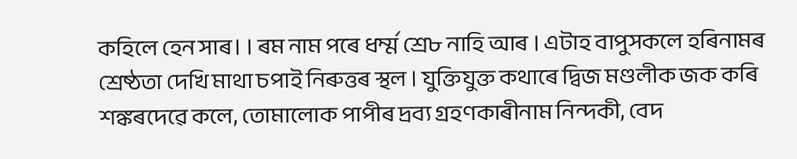কহিলে হেন সাৰ। । ৰম নাম পৰে ধৰ্ম্ম শ্ৰে৮ নাহি আৰ । এটাহ বাপুসকলে হৰিনামৰ শ্ৰেষ্ঠতা দেখি মাথা চপাই নিৰুত্তৰ স্থল । যুক্তিযুক্ত কথাৰে দ্বিজ মণ্ডলীক জক কৰি শঙ্কৰদেৱে কলে, তোমালোক পাপীৰ দ্ৰব্য গ্ৰহণকাৰীনাম নিন্দকী, বেদ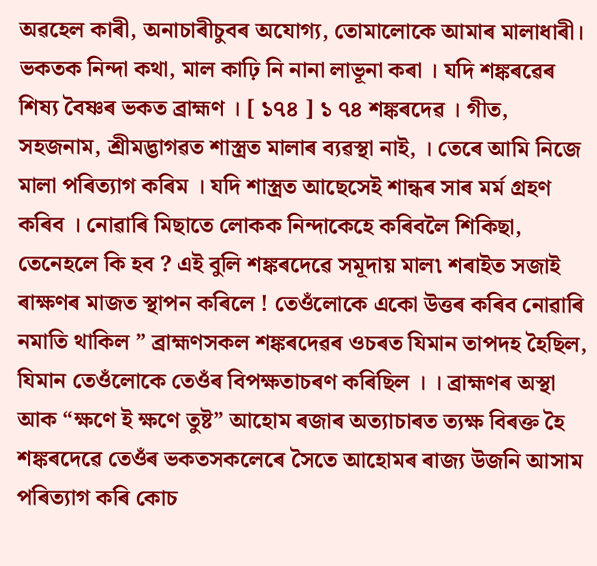অৱহেল কাৰী, অনাচাৰীচুবৰ অযোগ্য, তোমালোকে আমাৰ মালাধাৰী। ভকতক নিন্দা কথা, মাল কাঢ়ি নি নানা লাভূনা কৰা । যদি শঙ্কৰৱেৰ শিষ্য বৈষ্ণৰ ভকত ব্ৰাহ্মণ । [ ১৭৪ ] ১ ৭৪ শঙ্কৰদেৱ । গীত, সহজনাম, শ্ৰীমদ্ভাগৱত শাস্ত্ৰত মালাৰ ব্যৱস্থা নাই, । তেৰে আমি নিজে মালা পৰিত্যাগ কৰিম । যদি শাস্ত্ৰত আছেসেই শান্ধৰ সাৰ মর্ম গ্রহণ কৰিব । নোৱাৰি মিছাতে লোকক নিন্দাকেহে কৰিবলৈ শিকিছা, তেনেহলে কি হব ? এই বুলি শঙ্কৰদেৱে সমূদায় মাল৷ শৰাইত সজাই ৰাক্ষণৰ মাজত স্থাপন কৰিলে ! তেওঁলোকে একো উত্তৰ কৰিব নোৱাৰি নমাতি থাকিল ” ব্ৰাহ্মণসকল শঙ্কৰদেৱৰ ওচৰত যিমান তাপদহ হৈছিল, যিমান তেওঁলোকে তেওঁৰ বিপক্ষতাচৰণ কৰিছিল । । ব্ৰাহ্মণৰ অস্থা আক “ক্ষণে ই ক্ষণে তুষ্ট” আহোম ৰজাৰ অত্যাচাৰত ত্যক্ষ বিৰক্ত হৈ শঙ্কৰদেৱে তেওঁৰ ভকতসকলেৰে সৈতে আহোমৰ ৰাজ্য উজনি আসাম পৰিত্যাগ কৰি কোচ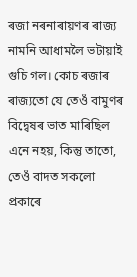ৰজা নৰনাৰায়ণৰ ৰাজ্য নামনি আধামলৈ ভটায়াই গুচি গল। কোচ ৰজাৰ ৰাজ্যতো যে তেওঁ বামুণৰ বিদ্বেষৰ ভাত মাৰিছিল এনে নহয়, কিন্তু তাতো, তেওঁ বাদত সকলো প্ৰকাৰে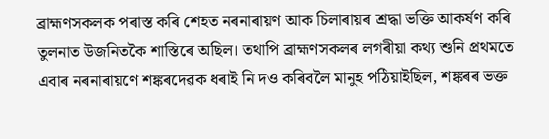ব্ৰাহ্মণসকলক পৰাস্ত কৰি শেহত নৰনাৰায়ণ আক চিলাৰায়ৰ শ্ৰদ্ধা ভক্তি আকৰ্ষণ কৰি তুলনাত উজনিতকৈ শাস্তিৰে অছিল। তথাপি ব্ৰাহ্মণসকলৰ লগৰীয়া কথ্য শুনি প্ৰথমতে এবাৰ নৰনাৰায়ণে শঙ্কৰদেৱক ধৰাই নি দও কৰিবলৈ মানুহ পঠিয়াইছিল, শঙ্কৰৰ ভক্ত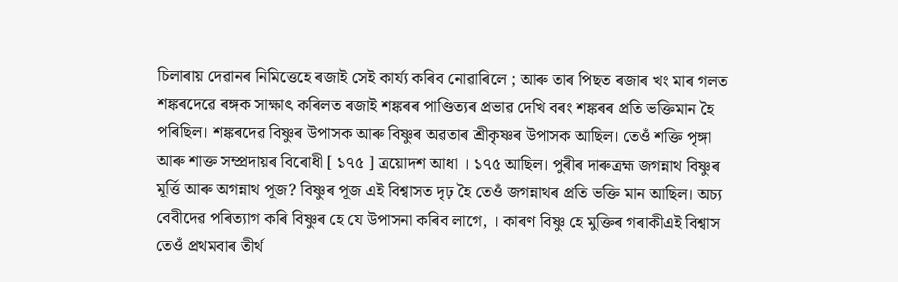চিলাৰায় দেৱানৰ নিমিত্তেহে ৰজাই সেই কাৰ্য্য কৰিব নোৱাৰিলে ; আৰু তাৰ পিছত ৰজাৰ খং মাৰ গলত শঙ্কৰদেৱে ৰঙ্গক সাক্ষাৎ কৰিলত ৰজাই শঙ্কৰৰ পাণ্ডিত্যৰ প্ৰভাৱ দেখি বৰং শঙ্কৰৰ প্ৰতি ভক্তিমান হৈ পৰিছিল। শঙ্কৰদেৱ বিষ্ণুৰ উপাসক আৰু বিষ্ণুৰ অৱতাৰ শ্ৰীকৃষ্ণৰ উপাসক আছিল। তেওঁ শক্তি পৃঙ্গা আৰু শাক্ত সম্প্রদায়ৰ বিৰোধী [ ১৭৫ ] ত্ৰয়োদশ আধা । ১৭৫ আছিল। পুৰীৰ দাৰুত্ৰহ্ম জগন্নাথ বিষ্ণুৰ মূৰ্ত্তি আৰু অগন্নাথ পূজ? বিষ্ণুৰ পূজ এই বিশ্বাসত দৃঢ় হৈ তেওঁ জগন্নাথৰ প্ৰতি ভক্তি মান আছিল। অচ্য বেবীদেৱ পৰিত্যাগ কৰি বিষ্ণুৰ হে যে উপাসনা কৰিব লাগে, । কাৰণ বিষ্ণু হে মুক্তিৰ গৰাকীএই বিশ্বাস তেওঁ প্ৰথমবাৰ তীৰ্থ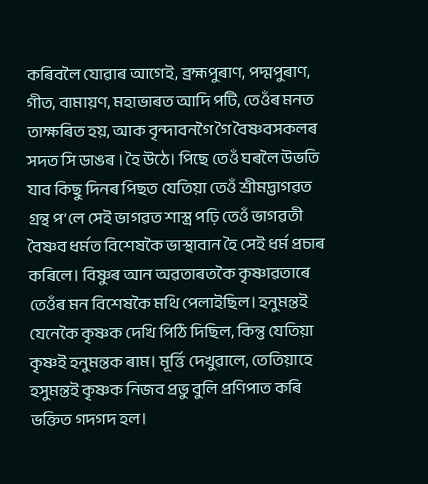কৰিবলৈ যোৱাৰ আগেই, ব্ৰহ্মপুৰাণ, পদ্মপুৰাণ, গীত, বামায়ণ, মহাভাৰত আদি পটি, তেওঁৰ মনত তাক্ষৰিত হয়, আক বৃন্দাবনগৈ গৈ বৈষ্ণবসকলৰ সদত সি ডাঙৰ । হৈ উঠে। পিছে তেওঁ ঘৰলৈ উভতি যাব কিছু দিনৰ পিছত যেতিয়া তেওঁ শ্ৰীমদ্ভাগৱত গ্ৰন্থ প’লে সেই ভাগৱত শাস্ত্ৰ পঢ়ি তেওঁ ভাগৱতী বৈষ্ণব ধৰ্মত বিশেষকৈ ভাস্থাবান হৈ সেই ধৰ্ম প্ৰচাৰ কৰিলে। বিষ্ণুৰ আন অৱতাৰতকৈ কৃষ্ণাৱতাৰে তেওঁৰ মন বিশেষকৈ মথি পেলাইছিল। হনুমন্তই যেনেকৈ কৃষ্ণক দেখি পিঠি দিছিল, কিন্তু যেতিয়া কৃষ্ণই হনুমন্তক ৰাম। মূৰ্ত্তি দেখুৱালে, তেতিয়াহে হসুমন্তই কৃষ্ণক নিজব প্ৰভু বুলি প্ৰণিপাত কৰি ভক্তিত গদগদ হল।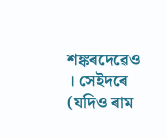শঙ্কৰদেৱেও । সেইদৰে (যদিও ৰাম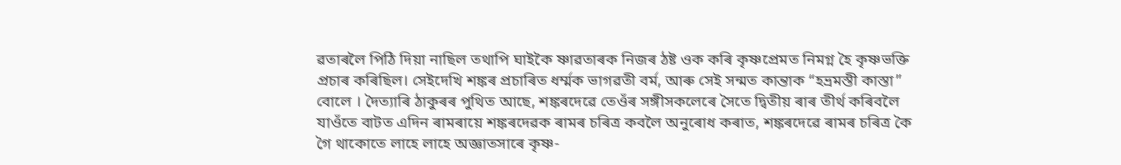ৱতাৰলৈ পিঠি দিয়া নাছিল তথাপি ঘাইকৈ ষ্ণাৱতাৰক নিজৰ ঠষ্ট ওক কৰি কৃষ্ণপ্ৰেমত নিমগ্ন হৈ কৃষ্ণভক্তি প্ৰচাৰ কৰিছিল। সেইদেখি শঙ্কৰ প্ৰচাৰিত ধৰ্ম্মক ভাগৱতী বৰ্ম, আৰু সেই সন্মত কান্তাক “হভ্রমস্তী কাস্তা” বোলে । দৈত্যাৰি ঠাকুৰৰ পুথিত আছে, শঙ্কৰদেৱে তেওঁৰ সঙ্গীসকলেৰে সৈতে দ্বিতীয় ৰাৰ তীৰ্থ কৰিবলৈ যাওঁতে বাটত এদিন ৰামৰায়ে শঙ্কৰদেৱক ৰামৰ চৰিত্ৰ কবলৈ অনুৰোধ কৰাত, শঙ্কৰদেৱে ৰামৰ চৰিত্ৰ কৈ গৈ থাকোতে লাহে লাহে অজ্ঞাতসাৰে কৃষ্ণ-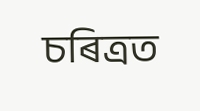চৰিত্ৰত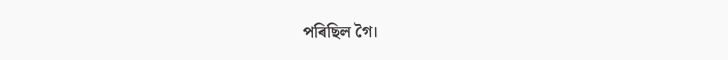পৰিছিল গৈ।